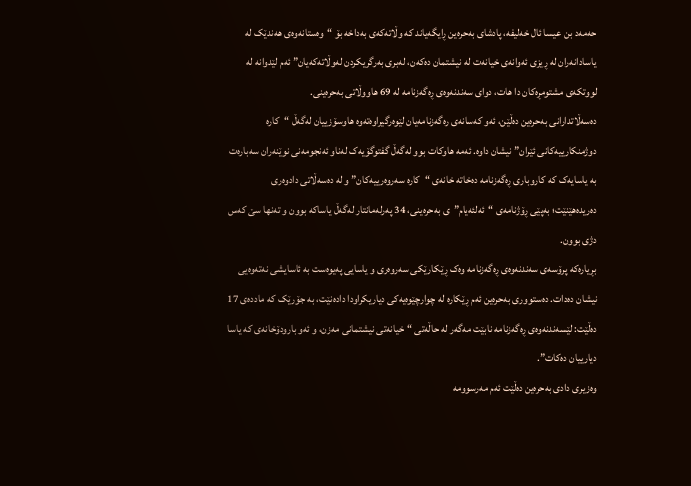حەمەد بن عیسا ئال خەلیفە، پادشای بەحرەین ڕایگەیاند کە وڵاتەکەی بەداخە بۆ “وەستانەوەی هەندێک لە یاسادانەران لە ڕیزی ئەوانەی خیانەت لە نیشتمان دەکەن، لەبری بەرگریکردن لەوڵاتەکەیان” ئەم لێدوانە لە لووتکەی مشتومڕەکان دا هات، دوای سەندنەوەی ڕەگەزنامە لە 69 هاووڵاتی بەحرەینی.
دەسەڵاتدارانی بەحرەین دەڵێن، ئەو کەسانەی رەگەزنامەیان لێوەرگیراوەتەوە هاوسۆزییان لەگەڵ “کارە دوژمنکارییەکانی ئێران” نیشان داوە. ئەمە هاوکات بوو لەگەڵ گفتوگۆیەک لەناو ئەنجومەنی نوێنەران سەبارەت بە یاسایەک کە کاروباری ڕەگەزنامە دەخاتە خانەی “کارە سەروەرییەکان” و لە دەسەڵاتی دادوەری دەریدەهێنێت؛ بەپێی ڕۆژنامەی “ئەلئەیام”ی بەحرەینی، 34 پەرلەمانتار لەگەڵ یاساکە بوون و تەنها سێ کەس دژی بوون.
بڕیارەکە پرۆسەی سەندنەوەی ڕەگەزنامە وەک ڕێکارێکی سەروەری و یاسایی پەیوەست بە ئاسایشی نەتەوەیی نیشان دەدات. دەستووری بەحرەین ئەم ڕێکارە لە چوارچێوەیەکی دیاریکراودا دادەنێت، بە جۆرێک کە ماددەی 17 دەڵێت: لێسەندنەوەی ڕەگەزنامە نابێت مەگەر لە حاڵەتی “خیانەتی نیشتمانی مەزن، و ئەو بارودۆخانەی کە یاسا دیارییان دەکات”.
وەزیری دادی بەحرەین دەڵێت ئەم مەرسوومە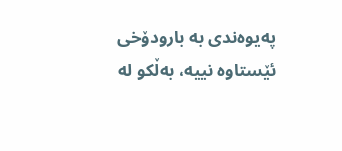پەیوەندی بە بارودۆخی ئێستاوە نییە، بەڵکو لە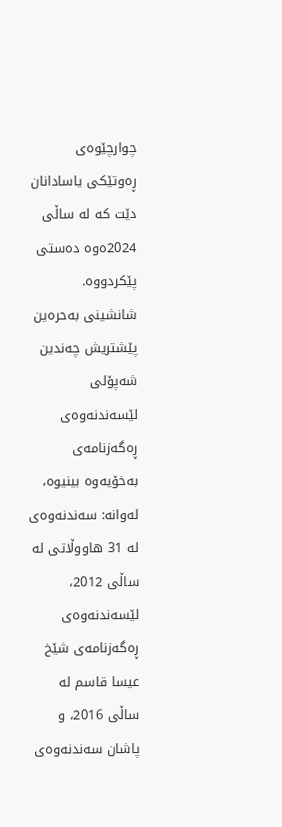چوارچێوەی ڕەوتێکی یاسادانان دێت کە لە ساڵی 2024ەوە دەستی پێکردووە.
شانشینی بەحرەین پێشتریش چەندین شەپۆلی لێسەندنەوەی ڕەگەزنامەی بەخۆیەوە بینیوە، لەوانە: سەندنەوەی لە 31 هاووڵاتی لە ساڵی 2012، لێسەندنەوەی ڕەگەزنامەی شێخ عیسا قاسم لە ساڵی 2016، و پاشان سەندنەوەی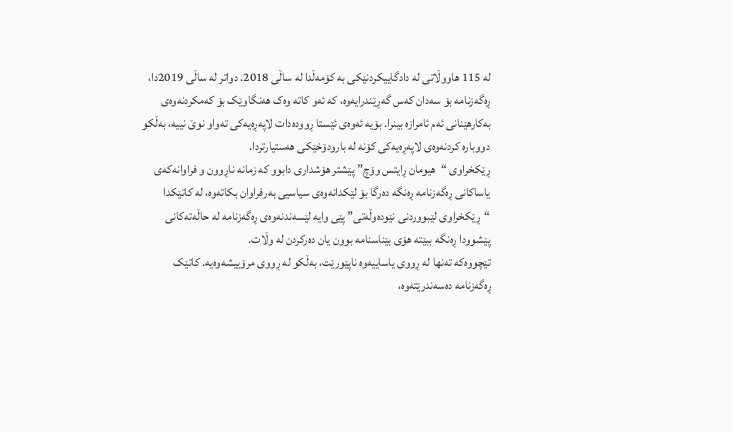لە 115 هاووڵاتی لە دادگاییکردنێکی بە کۆمەڵدا لە ساڵی 2018. دواتر لە ساڵی 2019دا، ڕەگەزنامە بۆ سەدان کەس گەڕێندرایەوە، کە ئەو کاتە وەک هەنگاوێک بۆ کەمکردنەوەی بەکارهێنانی ئەم ئامرازە بینرا. بۆیە ئەوەی ئێستا ڕوودەدات لاپەڕەیەکی تەواو نوێ نییە، بەڵکو دووبارە کردنەوەی لاپەڕەیەکی کۆنە لە بارودۆخێکی هەستیارتردا.
ڕێکخراوی “هیومان ڕایتس وۆچ” پێشتر هۆشداری دابوو کە زمانە ناڕوون و فراوانەکەی یاساکانی ڕەگەزنامە ڕەنگە دەرگا بۆ لێکدانەوەی سیاسیی بەرفراوان بکاتەوە، لە کاتێکدا “ڕێکخراوی لێبووردنی نێودەوڵەتی” پێی وایە لێسەندنەوەی ڕەگەزنامە لە حاڵەتەکانی پێشوودا ڕەنگە ببێتە هۆی بێناسنامە بوون یان دەرکردن لە وڵات.
تێچووەکە تەنها لە ڕووی یاساییەوە ناپێورێت، بەڵکو لە ڕووی مرۆییشەوەیە. کاتێک ڕەگەزنامە دەسەندرێتەوە،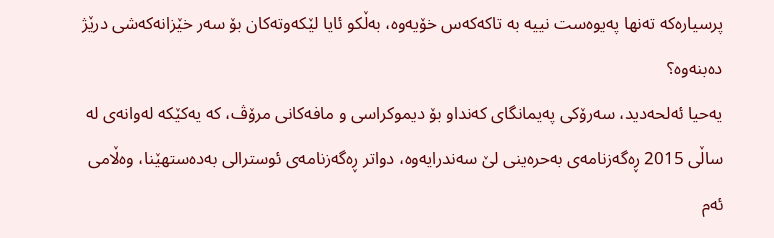پرسیارەکە تەنها پەیوەست نییە بە تاکەکەس خۆیەوە، بەڵکو ئایا لێکەوتەکان بۆ سەر خێزانەکەشی درێژ دەبنەوە؟
یەحیا ئەلحەدید، سەرۆکی پەیمانگای کەنداو بۆ دیموکراسی و مافەکانی مرۆڤ، کە یەکێکە لەوانەی لە ساڵی 2015 ڕەگەزنامەی بەحرەینی لێ سەندرایەوە، دواتر ڕەگەزنامەی ئوسترالی بەدەستهێنا، وەڵامی ئەم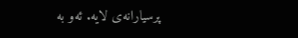پرسیارانەی لایە. ئەو بە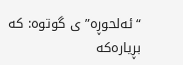“ئەلحوڕە”ی گوتوە: کە بڕیارەکە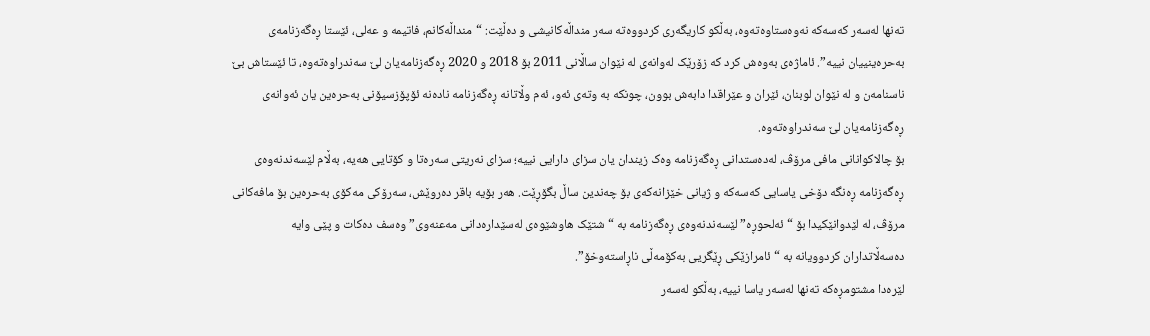تەنها لەسەر کەسەکە نەوەستاوەتەوە، بەڵکو کاریگەری کردووەتە سەر منداڵەکانیشی و دەڵێت: “منداڵەکانم، فاتیمە و عەلی، ئێستا ڕەگەزنامەی بەحرەینییان نییە”. ئاماژەی بەوەش کرد کە زۆرێک لەوانەی لە نێوان ساڵانی 2011 بۆ 2018 و 2020 ڕەگەزنامەیان لێ سەندراوەتەوە، تا ئێستاش بێ ناسنامەن و لە نێوان لوبنان، ئێران و عێراقدا دابەش بوون، چونکە بە وتەی ئەو، ئەم وڵاتانە ڕەگەزنامە نادەنە ئۆپۆزسیۆنی بەحرەین یان ئەوانەی ڕەگەزنامەیان لێ سەندراوەتەوە.
بۆ چالاکوانانی مافی مرۆڤ، لەدەستدانی ڕەگەزنامە وەک زیندان یان سزای دارایی نییە؛ سزای نەریتی سەرەتا و کۆتایی هەیە، بەڵام لێسەندنەوەی ڕەگەزنامە ڕەنگە دۆخی یاسایی کەسەکە و ژیانی خێزانەکەی بۆ چەندین ساڵ بگۆڕێت. هەر بۆیە باقر دەروێش، سەرۆکی مەکۆی بەحرەین بۆ مافەکانی مرۆڤ، لە لێدوانێکیدا بۆ “ئەلحوڕە” لێسەندنەوەی ڕەگەزنامە بە “شتێک هاوشێوەی لەسێدارەدانی مەعنەوی” وەسف دەکات و پێی وایە دەسەڵاتداران کردوویانە بە “ئامرازێکی ڕێگریی بەکۆمەڵی ناڕاستەوخۆ”.
لێرەدا مشتومڕەکە تەنها لەسەر یاسا نییە، بەڵکو لەسەر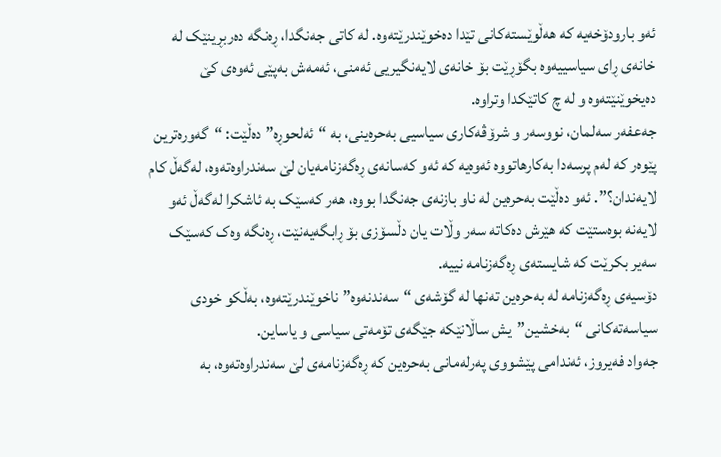ئەو بارودۆخەیە کە هەڵوێستەکانی تێدا دەخوێندرێتەوە. لە کاتی جەنگدا، ڕەنگە دەربڕینێک لە خانەی ڕای سیاسییەوە بگۆڕێت بۆ خانەی لایەنگیریی ئەمنی، ئەمەش بەپێی ئەوەی کێ دەیخوێنێتەوە و لە چ کاتێکدا وتراوە.
جەعفەر سەلمان، نووسەر و شرۆڤەکاری سیاسیی بەحرەینی، بە “ئەلحوڕە” دەڵێت: “گەورەترین پێوەر کە لەم پرسەدا بەکارهاتووە ئەوەیە کە ئەو کەسانەی ڕەگەزنامەیان لێ سەندراوەتەوە، لەگەڵ کام لایەندان؟”. ئەو دەڵێت بەحرەین لە ناو بازنەی جەنگدا بووە، هەر کەسێک بە ئاشکرا لەگەڵ ئەو لایەنە بوەستێت کە هێرش دەکاتە سەر وڵات یان دڵسۆزی بۆ ڕابگەیەنێت، ڕەنگە وەک کەسێک سەیر بکرێت کە شایستەی ڕەگەزنامە نییە.
دۆسیەی ڕەگەزنامە لە بەحرەین تەنها لە گۆشەی “سەندنەوە” ناخوێندرێتەوە، بەڵکو خودی سیاسەتەکانی “بەخشین”یش ساڵانێکە جێگەی تۆمەتی سیاسی و یاساین.
جەواد فەیروز، ئەندامی پێشووی پەرلەمانی بەحرەین کە ڕەگەزنامەی لێ سەندراوەتەوە، بە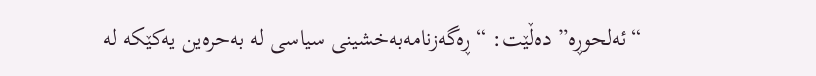“ئەلحوڕە” دەڵێت: “ڕەگەزنامەبەخشینی سیاسی لە بەحرەین یەکێکە لە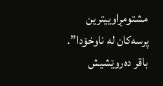مشتومڕاوییترین پرسەکان لە ناوخۆدا”. باقر دەروێشیش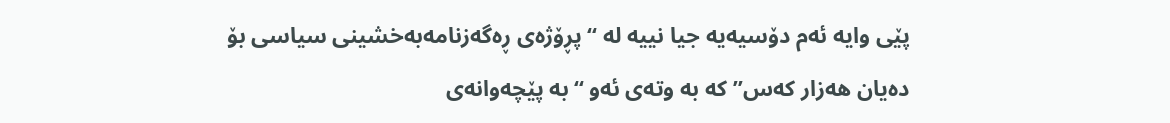پێی وایە ئەم دۆسیەیە جیا نییە لە “پڕۆژەی ڕەگەزنامەبەخشینی سیاسی بۆ دەیان هەزار کەس” کە بە وتەی ئەو “بە پێچەوانەی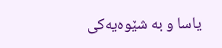یاسا و بە شێوەیەکی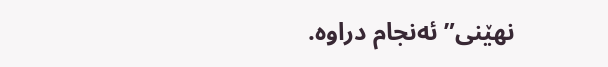نهێنی” ئەنجام دراوە.